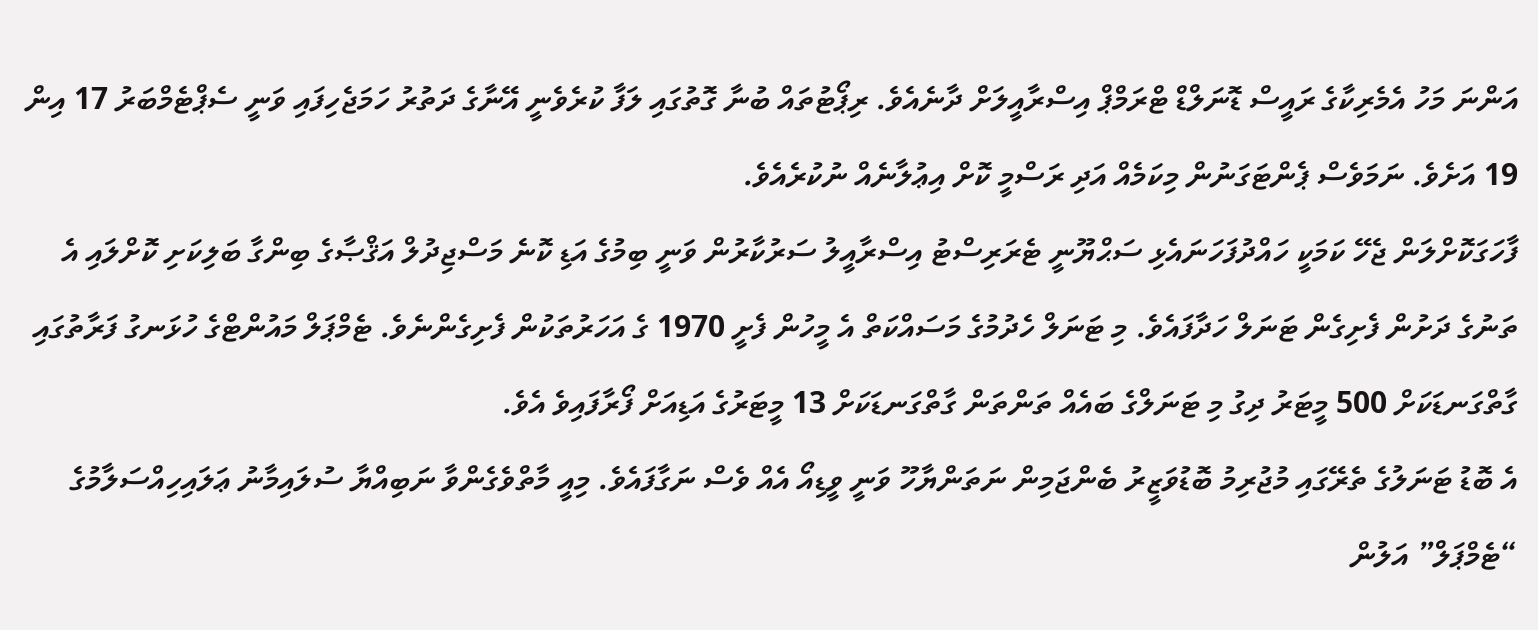އަންނަ މަހު އެމެރިކާގެ ރައީސް ޑޮނަލްޑް ޓްރަމްޕް އިސްރާއީލަށް ދާނެއެވެ. ރިޕޯޓުތައް ބުނާ ގޮތުގައި ލަފާ ކުރެވެނީ އޭނާގެ ދަތުރު ހަމަޖެހިފައި ވަނީ ސެޕްޓެމްބަރު 17 އިން 19 އަށެވެ. ނަމަވެސް ޕެންޓަގަނުން މިކަމެއް އަދި ރަސްމީ ކޮށް އިޢުލާނެއް ނުކުރެއެވެ.
ފާހަގަކޮށްލަން ޖެހޭ ކަމަކީ ހައްދުފަހަނައެޅި ސަޙްޔޫނީ ޓެރަރިސްޓު އިސްރާއީލު ސަރުކާރުން ވަނީ ބިމުގެ އަޑި ކޮނެ މަސްޖިދުލް އަޤްޞާގެ ބިންގާ ބަލިކަށި ކޮށްލައި އެ ތަނުގެ ދަށުން ފެށިގެން ޓަނަލް ހަދާފައެވެ. މި ޓަނަލް ހެދުމުގެ މަސައްކަތް އެ މީހުން ފެށީ 1970 ގެ އަހަރުތަކުން ފެށިގެންނެވެ. ޓެމްޕަލް މައުންޓްގެ ހުޅަނގު ފަރާތުގައި ގާތްގަނޑަކަށް 500 މީޓަރު ދިގު މި ޓަނަލްގެ ބައެއް ތަންތަން ގާތްގަނޑަކަށް 13 މީޓަރުގެ އަޑިއަށް ފޯރާފައިވެ އެވެ.
އެ ބޮޑު ޓަނަލުގެ ތެރޭގައި މުޖުރިމު ބޮޑުވަޒީރު ބެންޖަމިން ނަތަންޔާހޫ ވަނީ ވީޑިއޯ އެއް ވެސް ނަގާފައެވެ. މިއީ މާތްވެގެންވާ ނަބިއްޔާ ސުލައިމާނު ޢަލައިހިއްސަލާމުގެ “ޓެމްޕަލް” އަލުން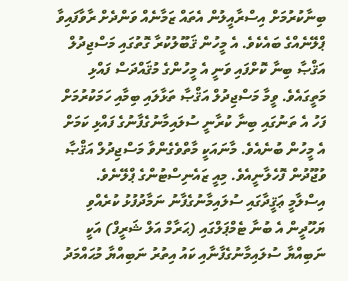ބިނާކުރުމަށް އިސްރާއީލުން އެތައް ޒަމާނެއް ވަންދެށް ރާވާފައިވާ ޕްލޭނެއްގެ ބައެކެވެ. އެ މީހުން ޤަބޫލުކުރާ ގޮތުގައި މަސްޖިދުލް އަޤްޞާ ބިނާ ކޮށްފައި ވަނީ އެ މީހުންގެ މުޤައްދަސް ފައްޅި މަތީގައެވެ. ވީމާ މަސްޖިދުލް އަޤްޞާ ތަޅާލައި ބިމާއި ހަމަކުރުމަށް ފަހު އެ ތަނުގައި ބިނާ ކުރާނީ ސުލައިމާނުގެފާނުގެ ފައްޅި ކަމަށް އެ މީހުން ބުނެއެވެ. މާނައަކީ މާތްވެގެންވާ މަސްޖިދުލް އަޤްޞާ ވުޖޫދުން ފޮހެލާނީއެވެ. މިއީ ޒައެނިސްޓުންގެ ޕްލޭނެވެ.
އިސްލާމީ ޢަޤީދާގައި ސުލައިމާނުގެފާނު ނަމާދުފުޅު ކުރެއްވި ޔަހޫދީން އެ ބުނާ ޓެމްޕަލްގައި (ޙަރާމް އަލް ޝަރީފް) އަކީ ނަބިއްޔާ ސުލައިމާނުގެފާނާއި ކައު އިތުރު ނަބިއްޔާ މުޙައްމަދު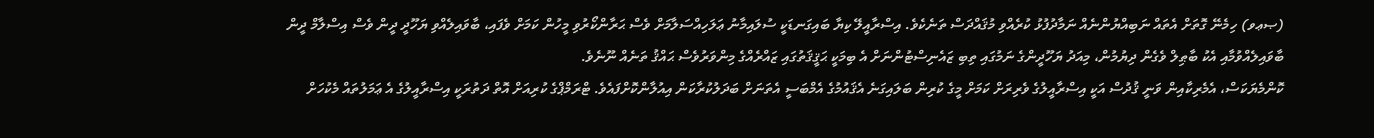(ޞޢވ) ހިމެނޭ ގޮތަށް އެތައް ނަބިއްޔުންނެއް ނަމާދުފުޅު ކުރެއްވި މުޤައްދަސް ތަނެކެވެ. އިސްރާއީލޭ ކިޔާ ބައިގަނޑަކީ ސުލައިމާނު ޢަލަހިއްސަލާމަށް ވެސް ޙަރާންކޯރުވި މީހުން ކަމަށް ވެފައި، ބާވައިލެއްވި ޔަހޫދީ ދީން ވެސް އިސްލާމް ދީން ބާވައިލެއްވުމާއި އެކު ބާޠިލް ވެގެން ދިޔުމުން، މިއަދު ޔަހޫދީންގެ ނަމުގައި ތިބި ޒައެނިސްޓުންނަށް އެ ބިމަކީ ޙަޤީޤަތުގައި ޒައްރެއްގެ މިންވަރުވެސް ޙައްޤު ތަނެއް ނޫނެވެ.
ކޮންމެޔަކަސް، އެމެރިކާއިން ވަނީ ޤުދުސް އަކީ އިސްރާއީލުގެ ވެރިރަށް ކަމަށް މީގެ ކުރިން ބަލައިގަނެ އެޤައުމުގެ އެމްބަސީ އެތަނަށް ބަދަލުކުރާކަން އިއުލާންކޮށްފައެވެ. ޓްރަމްޕްގެ ކުރިއަށް އޮތް ދަތުރަކީ އިސްރާއީލުގެ އެ ޢަމަލުތައް މެކުހަށް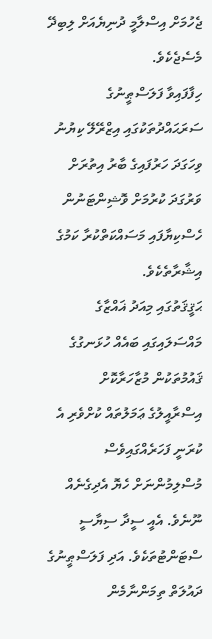ޖެހުމަށް އިސްލާމީ ދުނިޔެއަށް ލިބިދޭ މެސެޖެކެވެ.
ހިފާފައިވާ ފަލަސްޠީނުގެ ސަރަޙައްދުތަކުގައި އިޒްރޭލޭ ކިޔުނު ވިހަގަދަ ހަރުފައިގެ ބާރު އިތުރަށް ވަރުގަދަ ކުރުމަށް ވޮޝިންޓަނުން ހެސްކިޔާފައި މަސައްކަތްކުރާ ކަމުގެ އިޝާރާތެކެވެ.
ޙަޤީޤަތުގައި މިއަދު ޣައްޒާގެ މައްސަލައިގައި ބައެއް ހުޅަނގުގެ ޤައުމުތަކުން މުޒާހަރާކޮށް އިސްރާއީލުގެ ޢަމަލުތައް ކުށްވެރި އެ ކުރަނީ ފަހަރެއްގައިވެސް މުސްލިމުންނަށް ހެޔޮ އެދިގެނެއް ނޫނެވެ. އެއީ ސީދާ ސިޔާސީ ސްޓަންޓުތަކެވެ. އަދި ފަލަސްޠީނުގެ ދައުލަތް ތިމަންނާމެން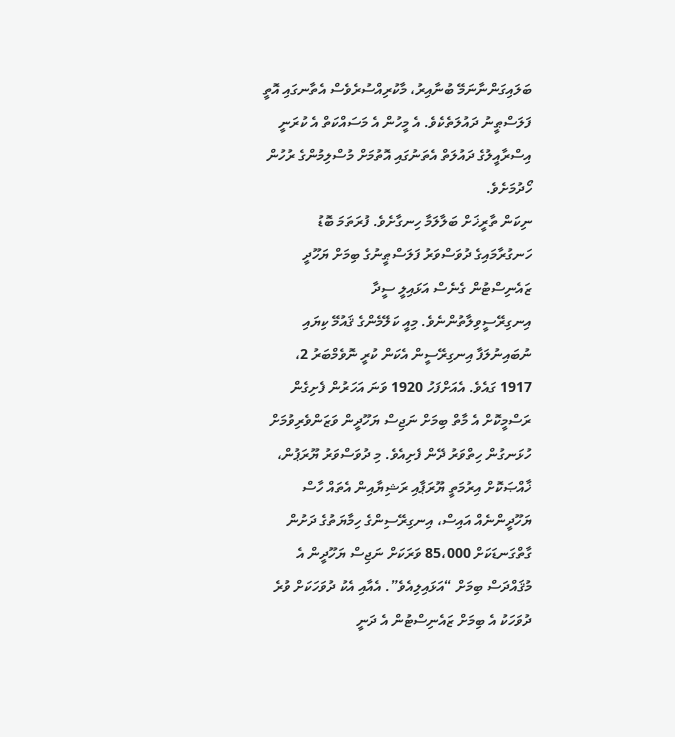ބަލައިގަންނާނަމޭ ބުނާއިރު، މާކުރިއްސުރެވެސް އެތާނގައި އޮތީ ފަލަސްޠީނު ދައުލަތެކެވެ. އެ މީހުން އެ މަސައްކަތް އެ ކުރަނީ އިސްރާއީލުގެ ދައުލަތް އެތަނުގައި އޮތުމަށް މުސްލިމުންގެ ރުހުން ހޯދުމަށެވެ.
ނިކަން ތާރީޚަށް ބަލާލަމާ ހިނގާށެވެ. ފުރަތަމަ ބޮޑު ހަނގުރާމައިގެ ދުވަސްވަރު ފަލަސްޠީނުގެ ބިމަށް ޔަހޫދީ ޒައެނިސްޓުން ގެނެސް އަޅައިލީ ސީދާ އިނގިރޭސީވިލާތުންނެވެ. މިއީ ކަލޭމެންގެ ޤައުމޭ ކިޔައި ނުބައިނުލަފާ އިނގިރޭސީން އެކަން ކުރީ ނޮވެމްބަރު 2، 1917 ގައެވެ. އެއަށްފަހު 1920 ވަނަ އަހަރުން ފެށިގެން ރަސްމީކޮށް އެ މާތް ބިމަށް ނަޖިސް ޔަހޫދީން ވަޒަންވެރިވުމަށް ހުޅަނގުން ހިތްވަރު ދޭން ފެށިއެވެ. މި ދުވަސްވަރު ޔޫރަޕުން، ޚާއްޞަކޮށް އިރުމަތީ ޔޫރަޕާއި ރަޝިޔާއިން އެތައް ހާސް ޔަހޫދީންނެއް އައިސް، އިނގިރޭސިންގެ ހިމާޔަތުގެ ދަށުން ގާތްގަނޑަކަށް 85،000 ވަރަކަށް ނަޖިސް ޔަހޫދީން އެ މުޤައްދަސް ބިމަށް “އަޅައިލިއެވެ”. އެއާއި އެކު ދުވަހަކަށް ވުރެ ދުވަހަކު އެ ބިމަށް ޒައެނިސްޓުން އެ ދަނީ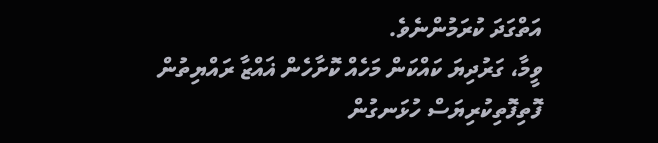އަތްގަދަ ކުރަމުންނެވެ.
ވީމާ، ގަރުދިޔަ ކައްކަން މަހެއް ކޮށާހެން ޣައްޒާ ރައްޔިތުން ފޮތިފޮތިކުރިޔަސް ހުޅަނގުން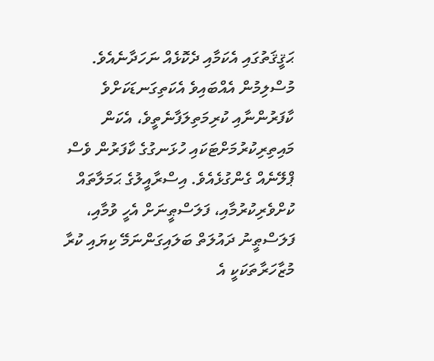ޙަޤީޤަތުގައި އެކަމާއި ދެކޮޅެއް ނަހަދާނެއެވެ. މުސްލިމުން އެއްބައިވެ އެކަތިގަނޑަކަށްވެ ކާފަރުންނާއި ކުރިމަތިލަފާނެތީވެ، އެކަން މައިތިރިކުރުމަށްޓަކައި ހުޅަނގުގެ ކާފަރުން ވެސް ޕްލޭނެއް ގެންގުޅެއެވެ. އިސްރާއީލުގެ ޙަމަލާތައް ކުށްވެރިކުރުމާއި، ފަލަސްޠީނަށް އެހީ ވުމާއި، ފަލަސްޠީނު ދައުލަތް ބަލައިގަންނަމޭ ކިޔައި ކުރާ މުޒާހަރާތަކަކީ އެ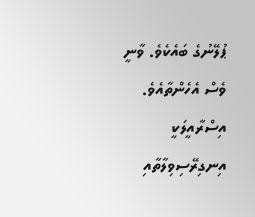ޕުލޭނުގެ ބައެކެވެ. ވާނީ ވެސް އެހެންތާއެވެ. އިސްރާއީލަކީ އިނގިރޭސިވިލާތާއި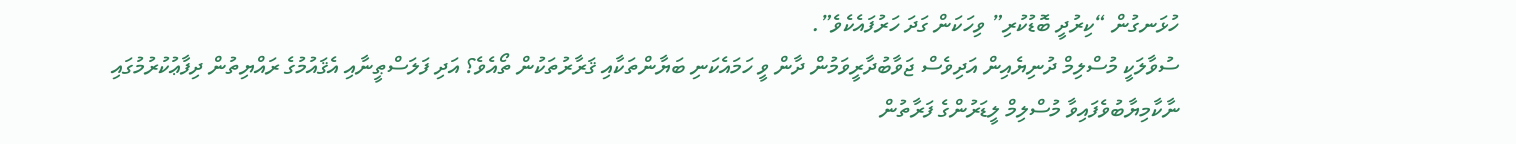ހުޅަނގުން “ކިރުދީ ބޮޑުކުރި” ވިހަކަން ގަދަ ހަރުފައެކެވެ”.
ސުވާލަކީ މުސްލިމް ދުނިޔެއިން އަދިވެސް ޖަވާބުދާރީވަމުން ދާން ވީ ހަމައެކަނި ބަޔާންތަކާއި ޤަރާރުތަކުން ތޯއެވެ؟ އަދި ފަލަސްޠީނާއި އެޤައުމުގެ ރައްޔިތުން ދިފާޢުކުރުމުގައި ނާކާމިޔާބުވެފައިވާ މުސްލިމް ލީޑަރުންގެ ފަރާތުން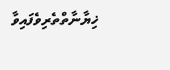ޚިޔާނާތްތެރިވެފައިވާ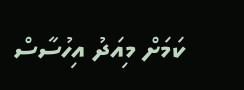ކަމަށް މިއަދު އިހުސާސް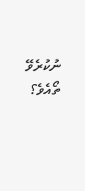ނުކުރެވޭ ތޯއެވެ؟